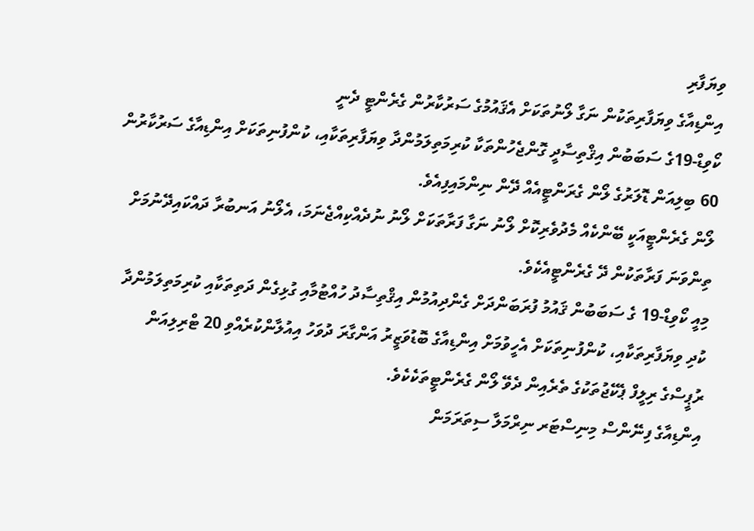ވިޔަފާރި
އިންޑިއާގެ ވިޔަފާރިތަކުން ނަގާ ލޯނުތަކަށް އެޤައުމުގެ ސަރުކާރުން ގެރެންޓީ ދެނީ
ކޯވިޑް-19ގެ ސަބަބުން އިޤްތިސާދީ ގޮންޖެހުންތަކާ ކުރިމަތިލަމުންދާ ވިޔަފާރިތަކާއި، ކުންފުނިތަކަށް އިންޑިއާގެ ސަރުކާރުން 60 ބިލިއަން ޑޮލަރުގެ ލޯން ގެރަންޓީއެއް ދޭން ނިންމައިފިއެވެ.
ލޯން ގެރެންޓީއަކީ ބޭންކެއް މެދުވެރިކޮށް ލޯނު ނަގާ ފަރާތަކަށް ލޯނު ނުދެއްކިއްޖެނަމަ، އެލޯނު އަނބުރާ ދައްކައިދޭނުމަށް ތިންވަނަ ފަރާތަކުން ދޭ ގެރެންޓީއެކެވެ.
މިއީ ކޯވިޑް-19 ގެ ސަބަބުން ޤައުމު ފުރަބަންދަށް ގެންދިއުމުން އިޤްތިސާދު ހުއްޓުމާއި ގުޅިގެން ދަތިތަކާއި ކުރިމަތިލަމުންދާ ކުދި ވިޔަފާރިތަކާއި، ކުންފުނިތަކަށް އެހީވުމަށް އިންޑިއާގެ ބޮޑުވަޒީރު އަންގާރަ ދުވަހު އިއުލާންކުރެއްވި 20 ޓްރިލިއަން ރުޕީސްގެ ރިލީފް ޕެކޭޖުތަކުގެ ތެރެއިން ދެވޭ ލޯން ގެރެންޓީތަކެކެވެ.
އިންޑިއާގެ ފިނޭންސް މިނިސްޓަރ ނިރްމަލާ ސިތަރަމަން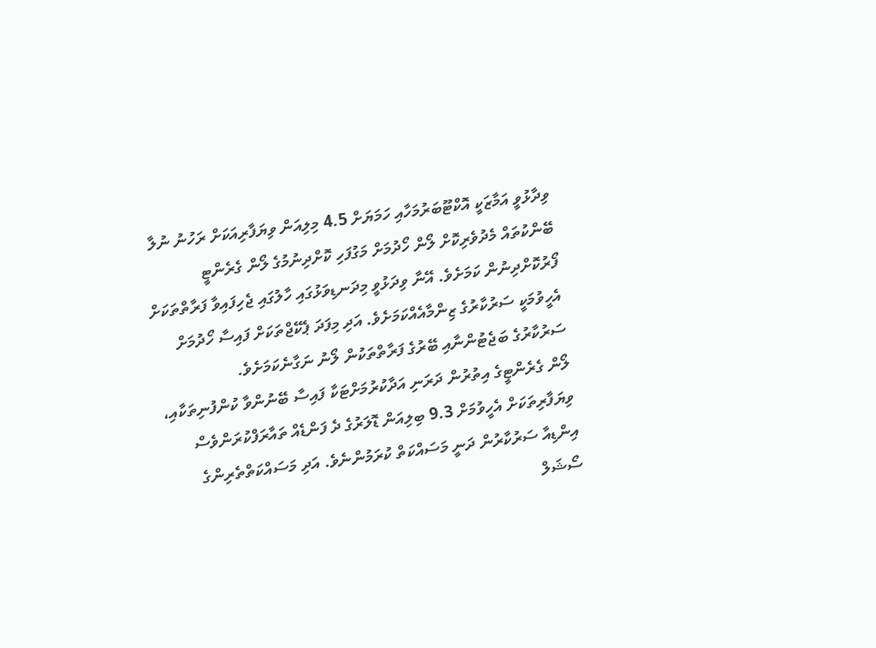ވިދާޅުވީ އަމާޒަކީ އޮކްޓޫބަރުމަހާއި ހަމަޔަށް 4.5 މިލިއަން ވިޔަފާރިއަކަށް ރަހުނު ނުލާ ބޭންކުތައް މެދުވެރިކޮށް ލޯން ހޯދުމަށް މަގުފަހި ކޮށްދިނުމުގެ ލޯން ގެރެންޓީ ފޯރުކޮށްދިނުން ކަމަށެވެ. އޭނާ ވިދަޅުވީ މިދަނޑިވަޅުގައި ހާލުގައި ޖެހިފައިވާ ފަރާތްތަކަށް އެހީވުމަކީ ސަރުކާރުގެ ޒިންމާއެއްކަމަށެވެ. އަދި މިފަދަ ޕެކޭޖްތަކަށް ފައިސާ ހޯދުމަށް ސަރުކާރުގެ ބަޖެޓުންނާއި ބޭރުގެ ފަރާތްތަކުން ލޯނު ނަގާނެކަމަށެވެ.
ލޯން ގެރެންޓީގެ އިތުރުން ދަރަނި އަދާކުރުމަށްޓަކާ ފައިސާ ބޭނުންވާ ކުންފުނިތަކާއި، ވިޔަފާރިތަކަށް އެހީވުމަށް 9.3 ބިލިއަން ޑޮލަރުގެ ދެ ފަންޑެއް ތައާރަފްކުރަންވެސް އިންޑިއާ ސަރުކާރުން ދަނީ މަސައްކަތް ކުރަމުންނެވެ. އަދި މަސައްކަތްތެރިންގެ ސޯޝަލް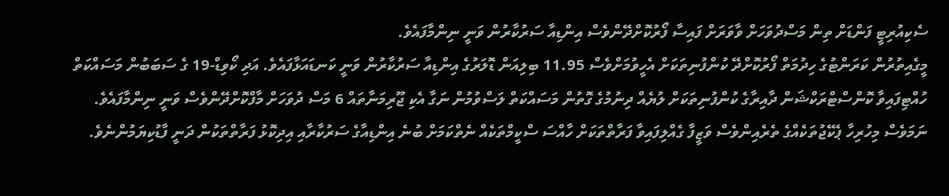ސެކިއުރިޓީ ފަންޑަށް ތިން މަސްދުވަހަށް ވާވަރަށް ފައިސާ ފޯރުކޮށްދޭންވެސް އިންޑިއާ ސަރުކާރުން ވަނީ ނިންމާފައެވެ.
މީގެއިތުރުން ކަރަންޓުގެ ހިދުމަތް ފޯރުކޮށްދޭ ކުންފުނިތަކަށް އެހީވުމަށްވެސް 11.95 ބިލިއަން ޑޮލަރުގެ އިންޑިއާ ސަރުކާރުން ވަނީ ކަނޑައަޅާފައެވެ. އަދި ކޯވިޑް-19 ގެ ސަބަބުން މަސައްކަތް ހުއްޓިފައިވާ ކޮންސްޓްރަކްޝަން ދާއިރާގެ ކުންފުނިތަކަށް ލުޔެއް ދިނުމުގެ ގޮތުން މަސައްކަތް ލަސްވުމުން ނަގާ އެކި ޖޫރިމަނާތައް 6 މަސް ދުވަހަށް މާފްކޮށްދޭންވެސް ވަނީ ނިންމާފައެވެ.
ނަމަވެސް މިހުރިހާ ޕެކޭޖުތަކެއްގެ ތެރެއިންވެސް ވަޒީފާ ގެއްލިފައިވާ ފަރާތްތަކަށް ހާއްސަ ސްކީމްތަކެއް ނެތްކަމަށް ބުނެ އިންޑިއާގެ ސަރުކާރާއި އިދިކޮޅު ފަރާތްތަކުން ދަނީ ފާޑުކިޔަމުންނެވެ.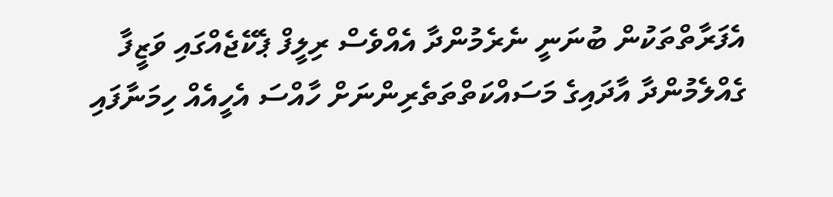އެފަރާތްތަކުން ބުނަނީ ނެރެމުންދާ އެއްވެސް ރިލީފް ޕެކޭޖެއްގައި ވަޒީފާ ގެއްލެމުންދާ އާދައިގެ މަސައްކަތްތަތެރިންނަށް ހާއްސަ އެހީއެއް ހިމަނާފައި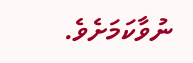ނުވާކަމަށެވެ.